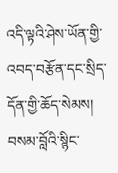འདི་ལྟའི་ཤེས་ཡོན་གྱི་འབད་བརྩོན་དང་སྲིད་དོན་གྱི་ཆོད་སེམས། བསམ་བློའི་སྙིང་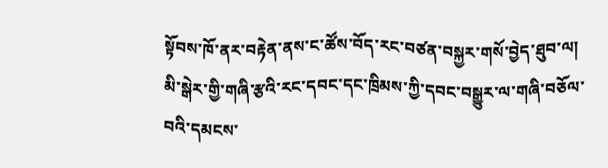སྟོབས་ཁོ་ནར་བརྟེན་ནས་ང་ཚོས་བོད་རང་བཙན་བསྐྱར་གསོ་བྱེད་ཐུབ་ལ། མི་སྒེར་གྱི་གཞི་རྩའི་རང་དབང་དང་ཁྲིམས་ཀྱི་དབང་བསྒྱུར་ལ་གཞི་བཅོལ་བའི་དམངས་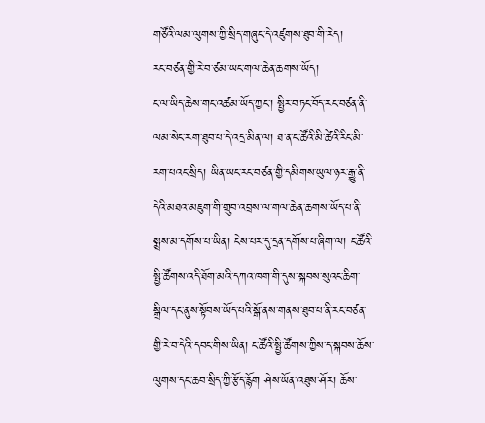གཙོའི་ལམ་ལུགས་ཀྱི་སྲིད་གཞུང་དེ་འཛུགས་ཐུབ་གི་རེད།
རང་བཙན་གྱི་རེ་བ་ཙམ་ཡང་གལ་ཆེན་ཆགས་ཡོད།
ང་ལ་ཡིད་ཆེས་གང་འཚམ་ཡོད་ཀྱང་། སྤྱིར་བཏང་བོད་རང་བཙན་ནི་ལམ་སེང་རག་ཐུབ་པ་དེ་འདྲ་མིན་ལ། ཐ་ན་ང་ཚོའི་མི་ཚེའི་རིང་མི་རག་པའང་སྲིད། ཡིན་ཡང་རང་བཙན་གྱི་དམིགས་ཡུལ་ཉར་རྒྱུ་ནི་དེའི་མཐའ་མཇུག་གི་གྲུབ་འབྲས་ལ་གལ་ཆེན་ཆགས་ཡོད་པ་ནི་སྨྲས་མ་དགོས་པ་ཡིན། ངེས་པར་དུ་དྲན་དགོས་པ་ཞིག་ལ། ང་ཚོའི་སྤྱི་ཚོགས་འདི་ཐོག་མའི་དཀའ་ཁག་གི་དུས་སྐབས་སུའང་ཆིག་སྒྲིལ་དང་ནུས་སྟོབས་ཡོད་པའི་སྒོ་ནས་གནས་ཐུབ་པ་ནི་རང་བཙན་གྱི་རེ་བ་དེའི་དབང་གིས་ཡིན། ང་ཚོའི་སྤྱི་ཚོགས་ཀྱིས་ད་སྐབས་ཆོས་ལུགས་དང་ཆབ་སྲིད་ཀྱི་རྩོད་རྙོག ཤེས་ཡོན་འཐུས་ཤོར། ཆོས་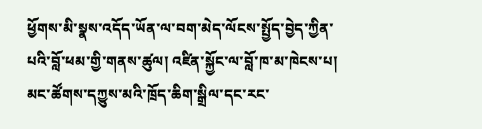ཕྱོགས་མི་སྣས་འདོད་ཡོན་ལ་བག་མེད་ལོངས་སྤྱོད་བྱེད་ཀྱིན་པའི་བློ་ཕམ་གྱི་གནས་ཚུལ། འཛིན་སྐྱོང་ལ་བློ་ཁ་མ་ཁེངས་པ། མང་ཚོགས་དཀྱུས་མའི་ཁྲོད་ཆིག་སྒྲིལ་དང་རང་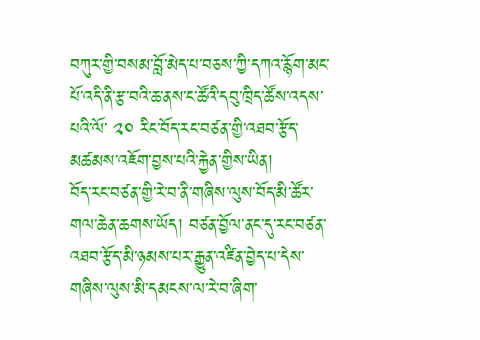བཀུར་གྱི་བསམ་བློ་མེད་པ་བཅས་ཀྱི་དཀའ་རྙོག་མང་པོ་འདི་ནི་རྩ་བའི་ཆ་ནས་ང་ཚོའི་དབུ་ཁྲིད་ཚོས་འདས་པའི་ལོ་ ༢༠ རིང་བོད་རང་བཙན་གྱི་འཐབ་རྩོད་མཚམས་འཇོག་བྱས་པའི་རྐྱེན་གྱིས་ཡིན།
བོད་རང་བཙན་གྱི་རེ་བ་ནི་གཞིས་ལུས་བོད་མི་ཚོར་གལ་ཆེན་ཆགས་ཡོད། བཙན་བྱོལ་ནང་དུ་རང་བཙན་འཐབ་རྩོད་མི་ཉམས་པར་རྒྱུན་འཛིན་བྱེད་པ་དེས་གཞིས་ལུས་མི་དམངས་ལ་རེ་བ་ཞིག་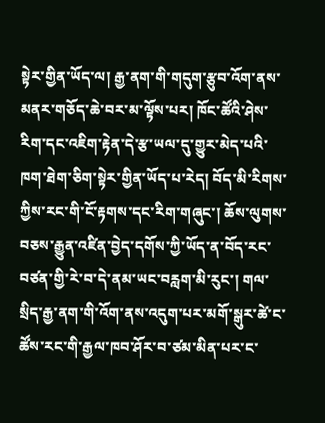སྟེར་གྱིན་ཡོད་ལ། རྒྱ་ནག་གི་གདུག་རྩུབ་འོག་ནས་མནར་གཅོད་ཆེ་བར་མ་ལྟོས་པར། ཁོང་ཚོའི་ཤེས་རིག་དང་འཇིག་རྟེན་དེ་རྩ་ཡལ་དུ་གྱུར་མེད་པའི་ཁག་ཐེག་ཅིག་སྟེར་གྱིན་ཡོད་པ་རེད། བོད་མི་རིགས་ཀྱིས་རང་གི་ངོ་རྟགས་དང་རིག་གཞུང་། ཆོས་ལུགས་བཅས་རྒྱུན་འཛིན་བྱེད་དགོས་ཀྱི་ཡོད་ན་བོད་རང་བཙན་གྱི་རེ་བ་དེ་ནམ་ཡང་བརླག་མི་རུང་། གལ་སྲིད་རྒྱ་ནག་གི་འོག་ནས་འདུག་པར་མགོ་སྒུར་ཚེ་ང་ཚོས་རང་གི་རྒྱལ་ཁབ་ཤོར་བ་ཙམ་མིན་པར་ང་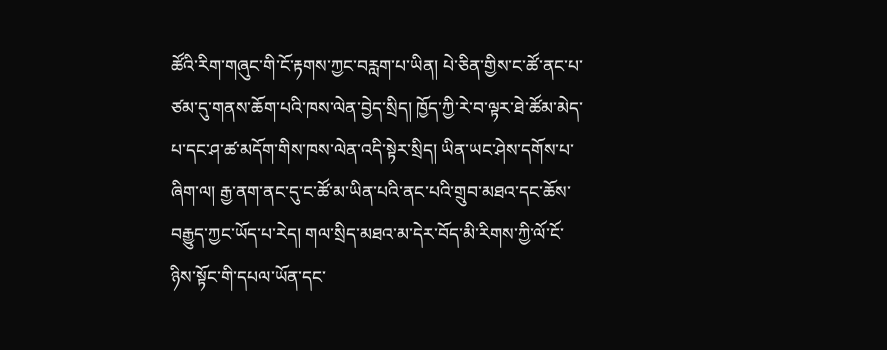ཚོའི་རིག་གཞུང་གི་ངོ་རྟགས་ཀྱང་བརླག་པ་ཡིན། པེ་ཅིན་གྱིས་ང་ཚོ་ནང་པ་ཙམ་དུ་གནས་ཆོག་པའི་ཁས་ལེན་བྱེད་སྲིད། ཁྱོད་ཀྱི་རེ་བ་ལྟར་ཐེ་ཚོམ་མེད་པ་དང་ཤ་ཚ་མདོག་གིས་ཁས་ལེན་འདི་སྟེར་སྲིད། ཡིན་ཡང་ཤེས་དགོས་པ་ཞིག་ལ། རྒྱ་ནག་ནང་དུ་ང་ཚོ་མ་ཡིན་པའི་ནང་པའི་གྲུབ་མཐའ་དང་ཆོས་བརྒྱུད་ཀྱང་ཡོད་པ་རེད། གལ་སྲིད་མཐའ་མ་དེར་བོད་མི་རིགས་ཀྱི་ལོ་ངོ་ཉིས་སྟོང་གི་དཔལ་ཡོན་དང་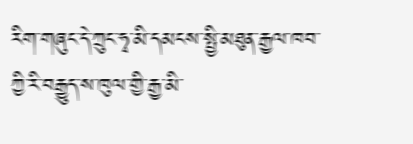རིག་གཞུང་དེ་ཀྲུང་ཧྭ་མི་དམངས་སྤྱི་མཐུན་རྒྱལ་ཁབ་ཀྱི་རི་བརྒྱུད་ས་ཁུལ་གྱི་རྒྱ་མི་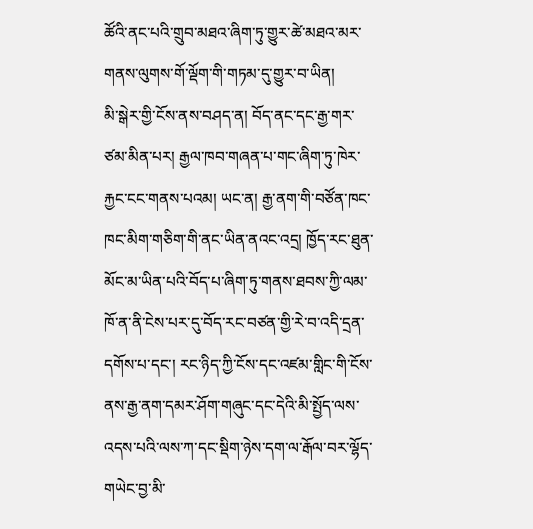ཚོའི་ནང་པའི་གྲུབ་མཐའ་ཞིག་ཏུ་གྱུར་ཚེ་མཐའ་མར་གནས་ལུགས་གོ་ལྡོག་གི་གཏམ་དུ་གྱུར་བ་ཡིན།
མི་སྒེར་གྱི་ངོས་ནས་བཤད་ན། བོད་ནང་དང་རྒྱ་གར་ཙམ་མིན་པར། རྒྱལ་ཁབ་གཞན་པ་གང་ཞིག་ཏུ་ཁེར་རྐྱང་ངང་གནས་པའམ། ཡང་ན། རྒྱ་ནག་གི་བཙོན་ཁང་ཁང་མིག་གཅིག་གི་ནང་ཡིན་ནའང་འདྲ། ཁྱོད་རང་ཐུན་མོང་མ་ཡིན་པའི་བོད་པ་ཞིག་ཏུ་གནས་ཐབས་ཀྱི་ལམ་ཁོ་ན་ནི་ངེས་པར་དུ་བོད་རང་བཙན་གྱི་རེ་བ་འདི་དྲན་དགོས་པ་དང་། རང་ཉིད་ཀྱི་ངོས་དང་འཛམ་གླིང་གི་ངོས་ནས་རྒྱ་ནག་དམར་ཤོག་གཞུང་དང་དེའི་མི་སྤྱོད་ལས་འདས་པའི་ལས་ཀ་དང་སྡིག་ཉེས་དག་ལ་རྒོལ་བར་ལྷོད་གཡེང་བྱ་མི་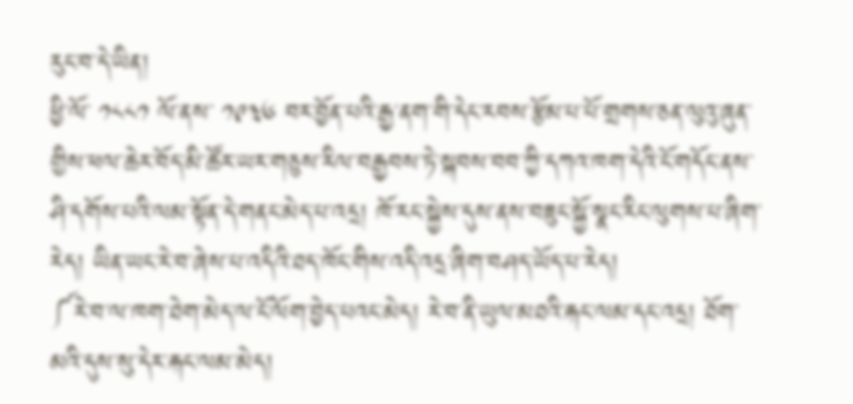རུང་བ་དེ་ཡིན།
ཕྱི་ལོ་ ༡༨༨༡ ལོ་ནས་ ༡༩༣༦ བར་བྱོན་པའི་རྒྱ་ནག་གི་དེང་རབས་རྩོམ་པ་པོ་གྲགས་ཅན་ལུའུ་ཞུན་གྱིས་ཕལ་ཆེར་བོད་མི་ཚོར་ཡར་གཅུས་རིལ་བརྒྱབས་ཏེ་སྐབས་བབ་ཀྱི་དཀའ་ཁག་དེའི་ངོ་གདོང་ནས་ཤི་དགོས་པའི་ལམ་སྟོན་དེ་གནང་མེད་པ་འདྲ། ཁོ་རང་སྐྱེས་དུས་ནས་བཟུང་སྐྱོ་སྣང་རིང་ལུགས་པ་ཞིག་རེད། ཡིན་ཡང་རེ་བ་ཞེས་པ་འདིའི་ཐད་ཁོང་གིས་འདི་འདྲ་ཞིག་བཤད་ཡོད་པ་རེད།
༼རེ་བ་ལ་ཁག་ཐེག་མེད་ལ་ངོ་ལོག་བྱེད་པའང་མེད། རེ་བ་ནི་ཡུལ་མཐའི་རྐང་ལམ་དང་འདྲ། ཐོག་མའི་དུས་སུ་དེར་རྐང་ལམ་མེད།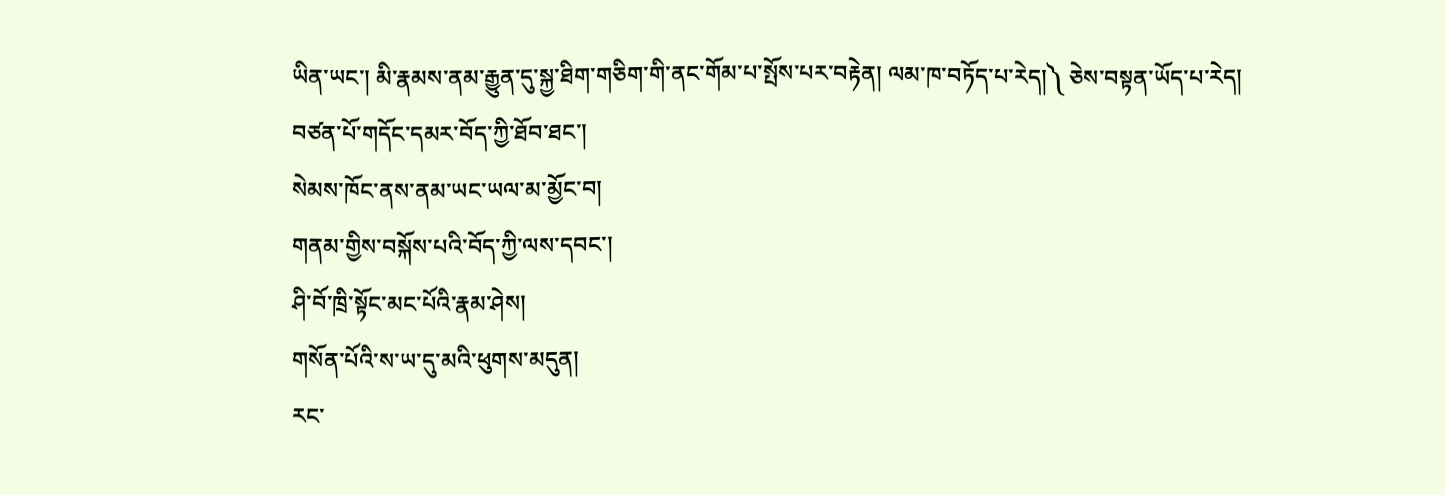ཡིན་ཡང་། མི་རྣམས་ནམ་རྒྱུན་དུ་སྐྱ་ཐིག་གཅིག་གི་ནང་གོམ་པ་སྤོས་པར་བརྟེན། ལམ་ཁ་བཏོད་པ་རེད།༽ ཅེས་བསྟན་ཡོད་པ་རེད།
བཙན་པོ་གདོང་དམར་བོད་ཀྱི་ཐོབ་ཐང་།
སེམས་ཁོང་ནས་ནམ་ཡང་ཡལ་མ་མྱོང་བ།
གནམ་གྱིས་བསྐོས་པའི་བོད་ཀྱི་ལས་དབང་།
ཤི་བོ་ཁྲི་སྟོང་མང་པོའི་རྣམ་ཤེས།
གསོན་པོའི་ས་ཡ་དུ་མའི་ཕུགས་མདུན།
རང་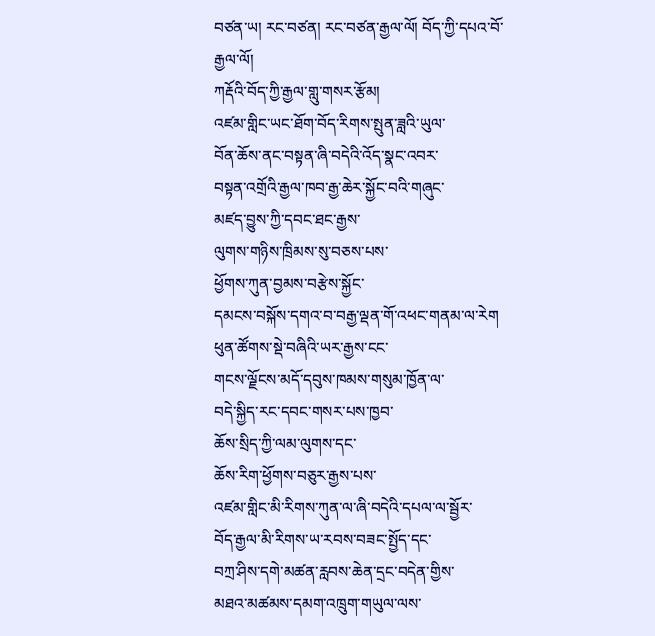བཙན་ཡ། རང་བཙན། རང་བཙན་རྒྱལ་ལོ། བོད་ཀྱི་དཔའ་བོ་རྒྱལ་ལོ།
ཀརྡོའི་བོད་ཀྱི་རྒྱལ་གླུ་གསར་རྩོམ།
འཛམ་གླིང་ཡང་ཐོག་བོད་རིགས་སྤུན་ཟླའི་ཡུལ་
བོན་ཆོས་ནང་བསྟན་ཞི་བདེའི་འོད་སྣང་འབར་
བསྟན་འགྲོའི་རྒྱལ་ཁབ་རྒྱ་ཆེར་སྐྱོང་བའི་གཞུང་
མཛད་བྱུས་ཀྱི་དབང་ཐང་རྒྱས་
ལུགས་གཉིས་ཁྲིམས་སུ་བཅས་པས་
ཕྱོགས་ཀུན་བྱམས་བརྩེས་སྐྱོང་
དམངས་བསྐོས་དགའ་བ་བརྒྱ་ལྡན་གོ་འཕང་གནམ་ལ་རེག
ཕུན་ཚོགས་སྡེ་བཞིའི་ཡར་རྒྱས་ངང་
གངས་ལྗོངས་མདོ་དབུས་ཁམས་གསུམ་ཁྱོན་ལ་
བདེ་སྐྱིད་རང་དབང་གསར་པས་ཁྱབ་
ཆོས་སྲིད་ཀྱི་ལམ་ལུགས་དང་
ཆོས་རིག་ཕྱོགས་བཅུར་རྒྱས་པས་
འཛམ་གླིང་མི་རིགས་ཀུན་ལ་ཞི་བདེའི་དཔལ་ལ་སྦྱོར་
བོད་རྒྱལ་མི་རིགས་ཡ་རབས་བཟང་སྤྱོད་དང་
བཀྲ་ཤིས་དགེ་མཚན་རླབས་ཆེན་དྲང་བདེན་གྱིས་
མཐའ་མཚམས་དམག་འཁྲུག་གཡུལ་ལས་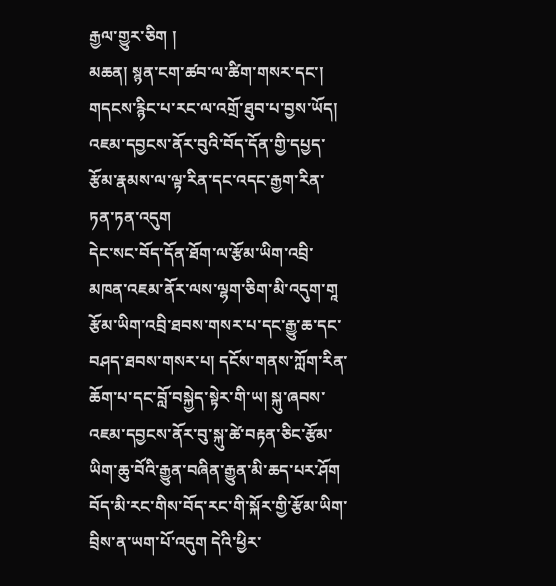རྒྱལ་གྱུར་ཅིག །
མཆན། སྙན་ངག་ཚབ་ལ་ཚིག་གསར་དང་། གདངས་རྙིང་པ་རང་ལ་འགྲོ་ཐུབ་པ་བྱས་ཡོད།
འཇམ་དབྱངས་ནོར་བུའི་བོད་དོན་གྱི་དཔྱད་རྩོམ་རྣམས་ལ་ལྟ་རིན་དང་འདང་རྒྱག་རིན་ཏན་ཏན་འདུག
དེང་སང་བོད་དོན་ཐོག་ལ་རྩོམ་ཡིག་འབྲི་མཁན་འཇམ་ནོར་ལས་ལྷག་ཅིག་མི་འདུག་གཱ རྩོམ་ཡིག་འབྲི་ཐབས་གསར་པ་དང་རྒྱུ་ཆ་དང་བཤད་ཐབས་གསར་པ། དངོས་གནས་ཀློག་རིན་ཆོག་པ་དང་བློ་བསྐྱེད་སྟེར་གི་ཡ། སྐུ་ཞབས་འཇམ་དབྱངས་ནོར་བུ་སྐུ་ཚེ་བརྟན་ཅིང་རྩོམ་ཡིག་ཆུ་བོའི་རྒྱུན་བཞིན་རྒྱུན་མི་ཆད་པར་ཤོག
བོད་མི་རང་གིས་བོད་རང་གི་སྐོར་གྱི་རྩོམ་ཡིག་བྲིས་ན་ཡག་པོ་འདུག དེའི་ཕྱིར་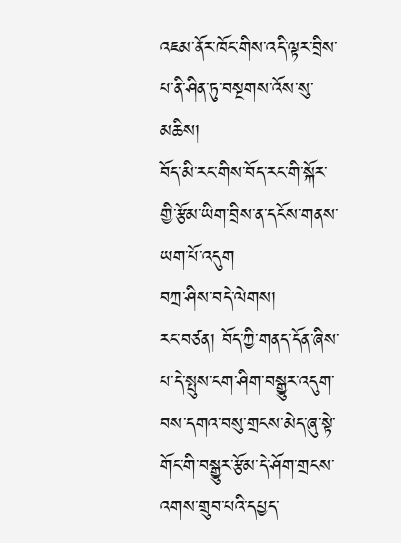འཇམ་ནོར་ཁོང་གིས་འདི་ལྟར་བྲིས་པ་ནི་ཤིན་ཏུ་བསྔགས་འོས་སུ་མཆིས།
བོད་མི་རང་གིས་བོད་རང་གི་སྐོར་གྱི་རྩོམ་ཡིག་བྲིས་ན་དངོས་གནས་ཡག་པོ་འདུག
བཀྲ་ཤིས་བདེ་ལེགས།
རང་བཙན། བོད་ཀྱི་གནད་དོན་ཞིས་པ་དེ་སྤུས་ངག་ཤིག་བསྒྱུར་འདུག་བས་དགའ་བསུ་གྲངས་མེད་ཞུ་སྟེ་གོང་གི་བསྒྱུར་རྩོམ་དེ་ཤོག་གྲངས་འགས་གྲུབ་པའི་དཔྱད་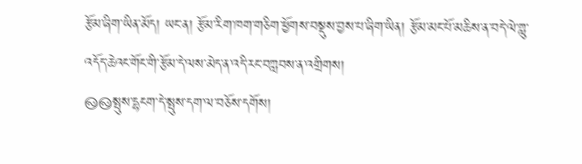རྩོམ་ཞིག་ཡིན་མོད། ཡང་ན། རྩོམ་རིག་ཁག་གཅིག་ཕྱོགས་བསྡུས་བྱས་པ་ཞིག་ཡིན། རྩོམ་མང་པོ་མཆིས་ན་བདེ་ལེ་གླུ་འདོད་ཆེའང་གོང་གི་རྩོམ་དེ་ལས་མེད་ན་འདི་རང་བཀླབས་ན་འགྲིགས།
࿊࿊སྤུས་དྷངག་དེ་སྤུས་དག་ལ་བཅོས་དགོས།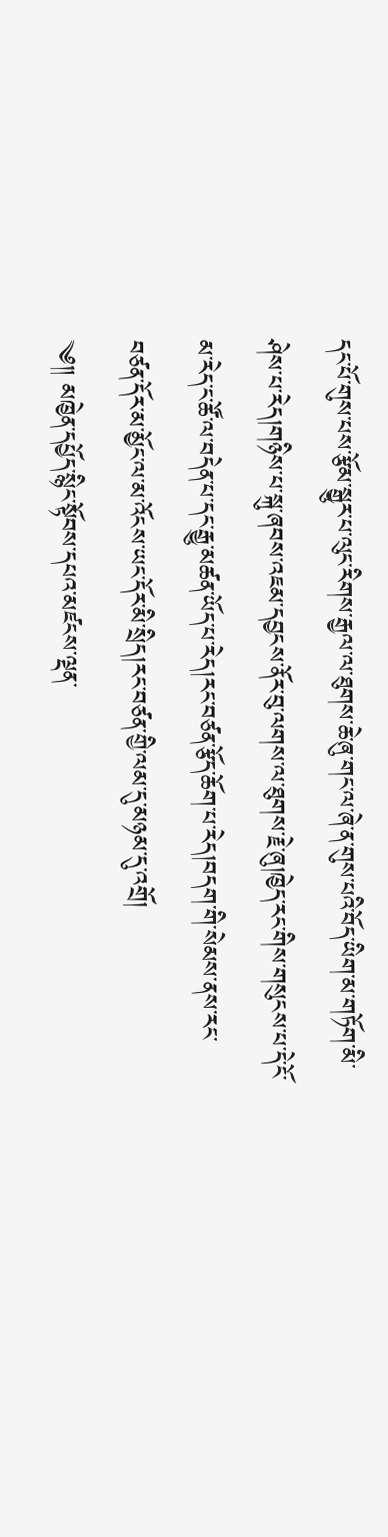དང་པོ་གུས་པས་རྩོམ་སྒྱུར་པ་ལུང་རིགས་རྒྱལ་ལ་ཐུགས་ཆེ་ཞུ་གང་ལ་ཞེ་ན་གུས་པའི་བོད་ཡིག་མ་གཏོག་མི་ཤེས་པ་རེད།གཉིས་པ་སྐུ་ཞབས་འཇམ་དབྱངས་ནོར་བུ་ལགས་ལ་ཐུགས་རྗེ་ཞུ།ཁྱེད་རང་གིས་གསུངས་པ་དེ་ངོ་མ་རེད་ང་ཚོ་ལ་བདེན་པ་དང་རྒྱུ་མཚན་ཡོད་པ་རེད།རང་བཙན་རྩོད་ཆོག་པ་རེད།བདག་གི་སེམས་ནས་རང་བཙན་དོར་མ་མྱོང་ལ་མ་འོངས་ཡང་དོར་མི་སྲིད།རང་བཙན་གྱི་ལམ་དུ་མཉམ་དུ་འགྲོ།
༄༎ མཁྱེན་དཔྱོད་སྙིང་སྟོབས་དཔའ་མཛངས་ལྡན་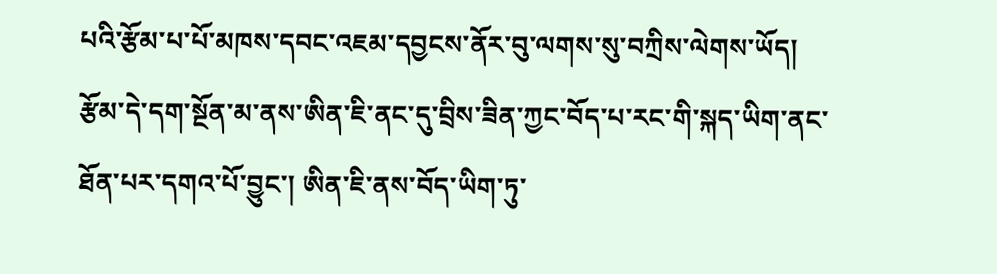པའི་རྩོམ་པ་པོ་མཁས་དབང་འཇམ་དབྱངས་ནོར་བུ་ལགས་སུ་བཀྲིས་ལེགས་ཡོད། རྩོམ་དེ་དག་སྔོན་མ་ནས་ཨིན་ཇི་ནང་དུ་བྲིས་ཟིན་ཀྱང་བོད་པ་རང་གི་སྐད་ཡིག་ནང་ཐོན་པར་དགའ་པོ་བྱུང་། ཨིན་ཇི་ནས་བོད་ཡིག་ཏུ་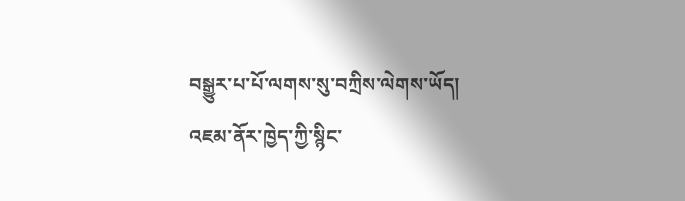བསྒྱུར་པ་པོ་ལགས་སུ་བཀྲིས་ལེགས་ཡོད།
འཇམ་ནོར་ཁྱེད་ཀྱི་སྙིང་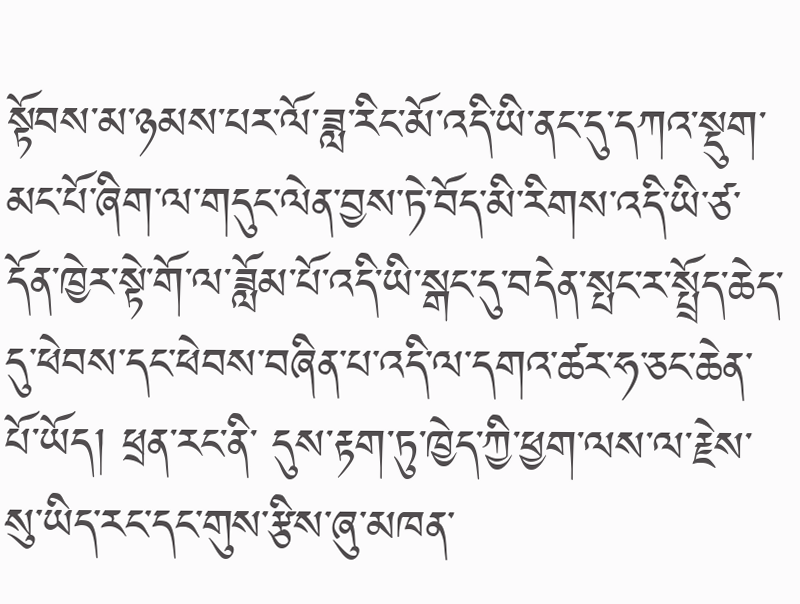སྟོབས་མ་ཉམས་པར་ལོ་ཟླ་རིང་མོ་འདི་ཡི་ནང་དུ་དཀའ་སྡུག་མང་པོ་ཞིག་ལ་གདུང་ལེན་བྱས་ཏེ་བོད་མི་རིགས་འདི་ཡི་ཙ་དོན་ཁྱེར་སྟེ་གོ་ལ་ཟློམ་པོ་འདི་ཡི་སྒང་དུ་བདེན་སྤང་ར་སྤྲོད་ཆེད་དུ་ཕེབས་དང་ཕེབས་བཞིན་པ་འདི་ལ་དགའ་ཚར་ཧ་ཅང་ཆེན་པོ་ཡོད། ཕྲན་རང་ནི་ དུས་རྟག་ཏུ་ཁྱེད་ཀྱི་ཕྱག་ལས་ལ་རྗེས་སུ་ཡིད་རང་དང་གུས་རྩིས་ཞུ་མཁན་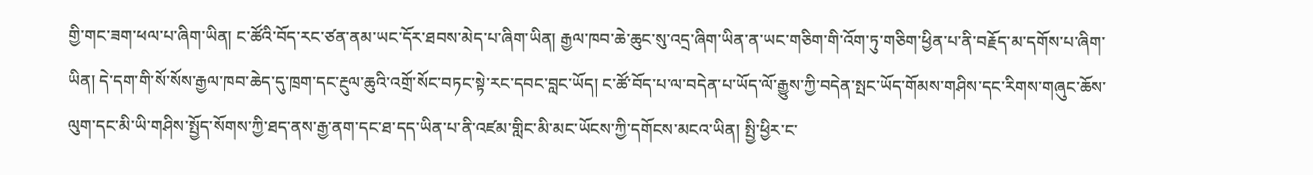གྱི་གང་ཟག་ཕལ་པ་ཞིག་ཡིན། ང་ཚོའི་བོད་རང་ཙན་ནམ་ཡང་དོར་ཐབས་མེད་པ་ཞིག་ཡིན། རྒྱལ་ཁབ་ཆེ་ཆུང་སུ་འདྲ་ཞིག་ཡིན་ན་ཡང་གཅིག་གི་འོག་ཏུ་གཅིག་ཕྱིན་པ་ནི་བརྗོད་མ་དགོས་པ་ཞིག་ཡིན། དེ་དག་གི་སོ་སོས་རྒྱལ་ཁབ་ཆེད་དུ་ཁྲག་དང་རྔུལ་ཆུའི་འགྲོ་སོང་བཏང་སྟེ་རང་དབང་བླང་ཡོད། ང་ཚོ་བོད་པ་ལ་བདེན་པ་ཡོད་ལོ་རྒྱུས་ཀྱི་བདེན་སྤང་ཡོད་གོམས་གཤིས་དང་རིགས་གཞུང་ཆོས་ལུག་དང་མི་ཡི་གཤིས་སྤྱོད་སོགས་ཀྱི་ཐད་ནས་རྒྱ་ནག་དང་ཐ་དད་ཡིན་པ་ནི་འཛམ་གླིང་མི་མང་ཡོངས་ཀྱི་དགོངས་མངའ་ཡིན། སྤྱི་ཕྱིར་ང་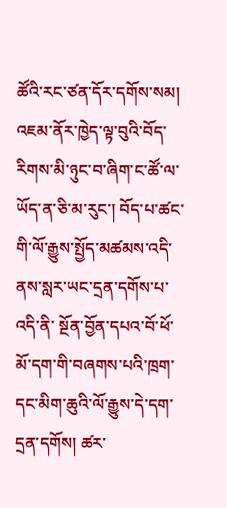ཚོའི་རང་ཙན་དོར་དགོས་སམ། འཇམ་ནོར་ཁྱེད་ལྟ་བུའི་བོད་རིགས་མི་ཉུང་བ་ཞིག་ང་ཚོ་ལ་ཡོད་ན་ཅི་མ་རུང་། བོད་པ་ཚང་གི་ལོ་རྒྱུས་སྤྱོད་མཚམས་འདི་ནས་སླར་ཡང་དྲན་དགོས་པ་འདི་ནི་ སྔོན་བྱོན་དཔའ་བོ་ཕོ་མོ་དག་གི་བཞགས་པའི་ཁྲག་དང་མིག་ཆུའི་ལོ་རྒྱུས་དེ་དག་དྲན་དགོས། ཚར་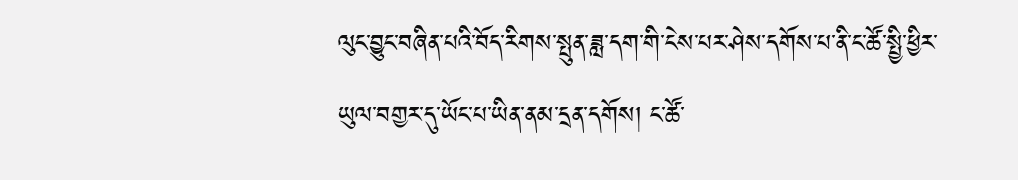ལུང་བྱུང་བཞིན་པའི་བོད་རིགས་སྤུན་ཟླ་དག་གི་ངེས་པར་ཤེས་དགོས་པ་ནི་ང་ཚོ་སྤྱི་ཕྱིར་ཡུལ་བགྱར་དུ་ཡོང་པ་ཡིན་ནམ་དྲན་དགོས། ང་ཚོ་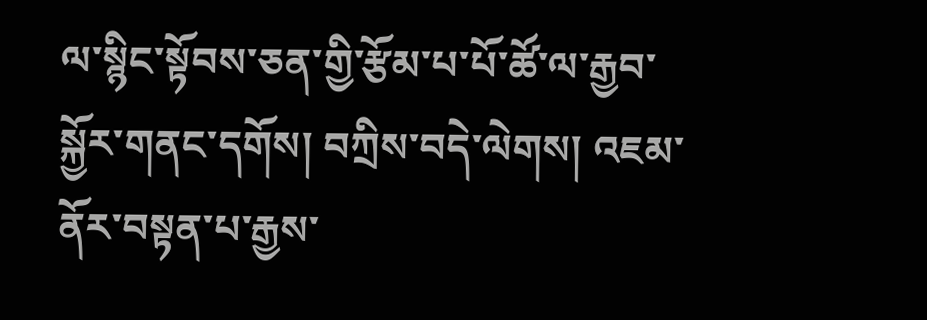ལ་སྙིང་སྟོབས་ཅན་གྱི་རྩོམ་པ་པོ་ཚོ་ལ་རྒྱབ་སྐྱོར་གནང་དགོས། བཀྲིས་བདེ་ལེགས། འཇམ་ནོར་བསྟན་པ་རྒྱས་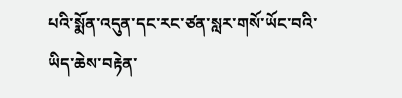པའི་སྨོན་འདུན་དང་རང་ཙན་སླར་གསོ་ཡོང་བའི་ཡིད་ཆེས་བརྟེན་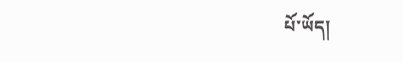པོ་ཡོད།